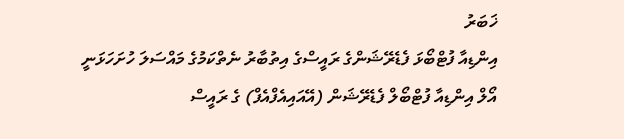ޚަބަރު
އިންޑިއާ ފުޓްބޯޅަ ފެޑެރޭޝަންގެ ރައީސްގެ އިތުބާރު ނެތްކަމުގެ މައްސަލަ ހުށަހަޅަނީ
އޯލް އިންޑިއާ ފުޓްބޯލް ފެޑެރޭޝަން (އޭއައިއެފްއެފް) ގެ ރައީސް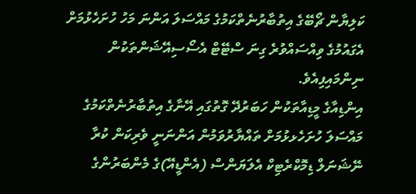ކަލިޔާން ޗޯބޭގެ އިތުބާރުނެތްކަމުގެ މައްސަލަ އަންނަ މަހު ހުށަހެޅުމަށް އެގައުމުގެ ވިއްސައްވުރެ ގިނަ ސްޓޭޓް އެސޯސިއޭޝަންތަކުން ނިންމައިފިއެވެ.
އިންޑިއާގެ މީޑިއާތަކުން ހަބަރުދޭ ގޮތުގައި އޭނާގެ އިތުބާރުނެތްކަމުގެ މައްސަލަ ހުށަހެޅޅުމަށް ތައްޔާރުވަމުން އަންނަނީ ވެރިކަން ކުރާ ނޭޝަނަލް ޑިމޮކްރެޓިކް އެލަޔަންސް (އެންޑީއޭ)ގެ މެންބަރުންގެ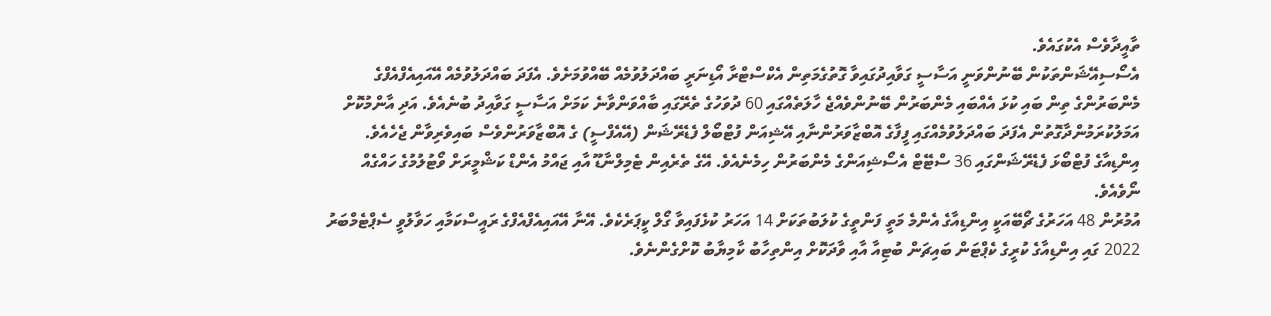ތާއީދާވެސް އެކުގައެވެ.
އެސޯސިއޭޝަންތަކުން ބޭނުންވަނީ އަސާސީ ގަވާއިދުގައިވާ ގޮތުގެމަތިން އެކްސްޓްރާ އޯޑިނަރީ ބައްދަލުވުމެއް ބޭއްވުމަށެވެ. އެފަދަ ބައްދަލުވުމެއް އޭއައިއެފްއެފްގެ މެންބަރުންގެ ތިން ބައި ކުޅަ އެއްބައި މެންބަރުން ބޭނުންވެއްޖެ ހާލަތެއްގައި 60 ދުވަހުގެ ތެރޭގައި ބާއްވަންވާނެ ކަމަށް އަސާސީ ގަވާއިދު ބުނެއެވެ. އަދި އާންމުކޮށް އަމަލުކުރަމުންދާގޮތުން އެފަދަ ބައްދަލުވުމެއްގައި ފީފާގެ އޮބްޒާވަރުންނާއި އޭޝިއަން ފުޓްބޯލް ފެޑެރޭޝަން (އޭއެފްސީ) ގެ އޮބްޒާވަރުންވެސް ބައިވެރިވާން ޖެހެއެވެ.
އިންޑިއާގެ ފުޓްބޯޅަ ފެޑެރޭޝަންގައި 36 ސްޓޭޓް އެސޯޝިއަންގެ މެންބަރުން ހިމެނެއެވެ. އޭގެ ތެރެއިން ޓެމިލްނާޑޫ އާއި ޖައްމު އެންޑް ކަޝްމީރަށް ވޯޓުލުމުގެ ހައްގެއް ނޯވެއެވެ.
އުމުރުން 48 އަހަރުގެ ޗޯބޭއަކީ އިންޑިއާގެ އެންމެ މަތީ ފަންތީގެ ކުލަބުތަކަށް 14 އަހަރު ކުޅެފައިވާ ގޯލް ކީޕަރެކެވެ. އޭނާ އޭއައިއެފްއެފްގެ ރައީސްކަމާއި ހަވާލުވީ ސެޕްޓެމްބަރު 2022 ގައި އިންޑިއާގެ ކުރީގެ ކެޕްޓަން ބައިޗަން ބުޓިއާ އާއި ވާދަކޮށް އިންތިހާބު ކާމިޔާބު ކޮށްގެންނެވެ.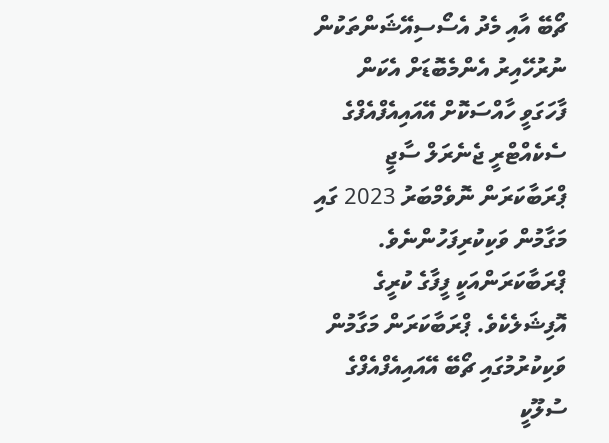ޗޯބޭ އާއި މެދު އެސޯސިއޭޝަންތަކުން ނުރުހޭއިރު އެންމެބޮޑަށް އެކަން ފާހަގަވީ ހާއްސަކޮށް އޭއައިއެފްއެފްގެ ސެކެއްޓްރީ ޖެނެރަލް ސާޖީ ޕްރަބާކަރަން ނޮވެމްބަރު 2023 ގައި މަގާމުން ވަކިކުރިފަހުންނެވެ. ޕްރަބާކަރަންއަކީ ފީފާގެ ކުރީގެ އޮފިޝަލެކެވެ. ޕްރަބާކަރަން މަގާމުން ވަކިކުރުމުގައި ޗޯބޭ އޭއައިއެފްއެފްގެ ސުލޫކީ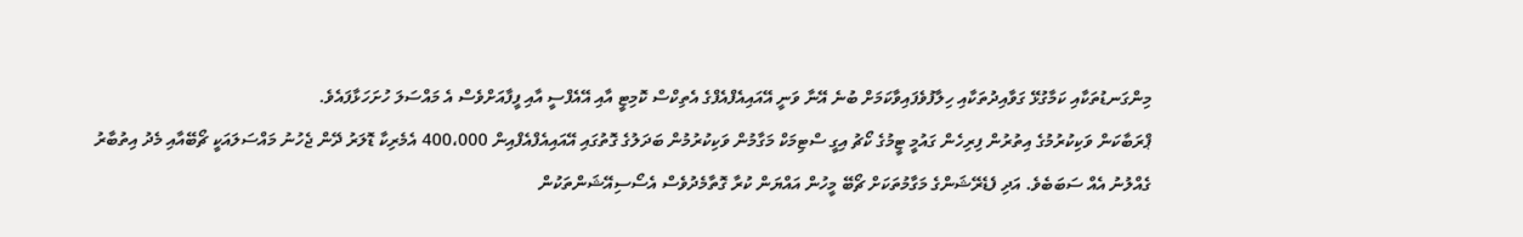މިންގަނޑުތަކާއި ކަމާގުޅޭ ގަވާއިދުތަކާއި ހިލާފުވެފައިވާކަމަށް ބުނެ އޭނާ ވަނީ އޭއައިއެފްއެފްގެ އެތިކްސް ކޮމިޓީ އާއި އޭއެފްސީ އާއި ފީފާއަށްވެސް އެ މައްސަލަ ހުށަހަޅާފައެވެ.
ޕްރަބާކަން ވަކިކުރުމުގެ އިތުރުން ފިރިހެން ގައުމީ ޓީމުގެ ކޯޗު އިގީ ސްޓިމަކް މަގާމުން ވަކިކުރުމުން ބަދަލުގެ ގޮތުގައި އޭއައިއެފްއެފްއިން 400،000 އެމެރިކާ ޑޮލަރު ދޭން ޖެހުނު މައްސަލައަކީ ޗޯބޭއާއި މެދު އިތުބާރު ގެއްލުނު އެއް ސަބަބެވެ. އަދި ފެޑެރޭޝަންގެ މަގާމުތަކަށް ޗޯބޭ މީހުން އައްޔަން ކުރާ ގޮތާމެދުވެސް އެސޯސިއޭޝަންތަކުން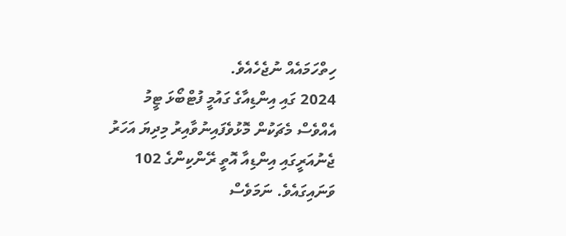ހިތްހަމައެއް ނުޖެހެއެވެ.
2024 ގައި އިންޑިއާގެ ގައުމީ ފުޓްބޯޅަ ޓީމު އެއްވެސް މެޗަކުން މޮޅުވެފައިނުވާއިރު މިދިޔަ އަހަރު ޖެނުއަރީގައި އިންޑިއާ އޮތީ ރޭންކިންގެ 102 ވަނައިގައެވެ. ނަމަވެސް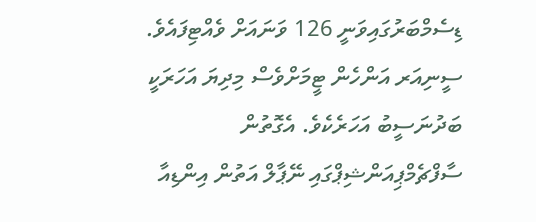ޑިސެމްބަރުގައިވަނީ 126 ވަނައަށް ވެއްޓިފައެވެ. ސީނިއަރ އަންހެން ޓީމަށްވެސް މިދިޔަ އަހަރަކީ ބަދުނަސީބު އަހަރެކެވެ. އެގޮތުން ސާފްޗެމްޕިއަންޝިޕްގައި ނޭޕާލް އަތުން އިންޑިއާ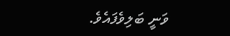ވަނީ ބަލިވެފައެވެ.